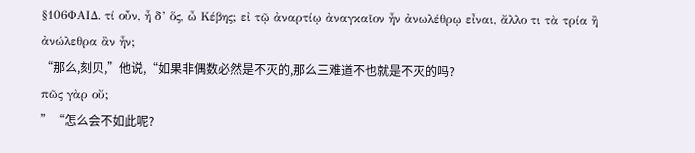§106ΦΑΙΔ. τί οὖν, ἦ δ’ ὅς, ὦ Κέβης; εἰ τῷ ἀναρτίῳ ἀναγκαῖον ἦν ἀνωλέθρῳ εἶναι, ἄλλο τι τὰ τρία ἢ ἀνώλεθρα ἂν ἦν;
“那么,刻贝,”他说,“如果非偶数必然是不灭的,那么三难道不也就是不灭的吗?
πῶς γὰρ οὔ;
”“怎么会不如此呢?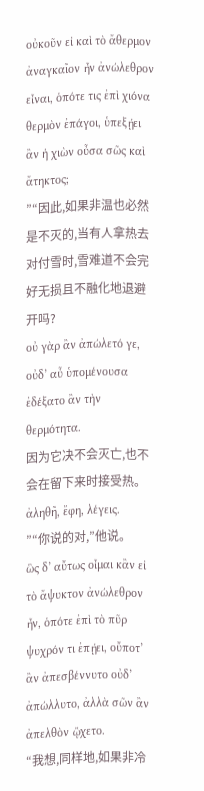οὐκοῦν εἰ καὶ τὸ ἄθερμον ἀναγκαῖον ἦν ἀνώλεθρον εἶναι, ὁπότε τις ἐπὶ χιόνα θερμὸν ἐπάγοι, ὑπεξῄει ἂν ἡ χιὼν οὖσα σῶς καὶ ἄτηκτος;
”“因此,如果非温也必然是不灭的,当有人拿热去对付雪时,雪难道不会完好无损且不融化地退避开吗?
οὐ γὰρ ἂν ἀπώλετό γε, οὐδ’ αὖ ὑπομένουσα ἐδέξατο ἂν τὴν θερμότητα.
因为它决不会灭亡,也不会在留下来时接受热。
ἀληθῆ, ἔφη, λέγεις.
”“你说的对,”他说。
ὣς δ’ αὔτως οἶμαι κἂν εἰ τὸ ἄψυκτον ἀνώλεθρον ἦν, ὁπότε ἐπὶ τὸ πῦρ ψυχρόν τι ἐπῄει, οὔποτ’ ἂν ἀπεσβέννυτο οὐδ’ ἀπώλλυτο, ἀλλὰ σῶν ἂν ἀπελθὸν ᾤχετο.
“我想,同样地,如果非冷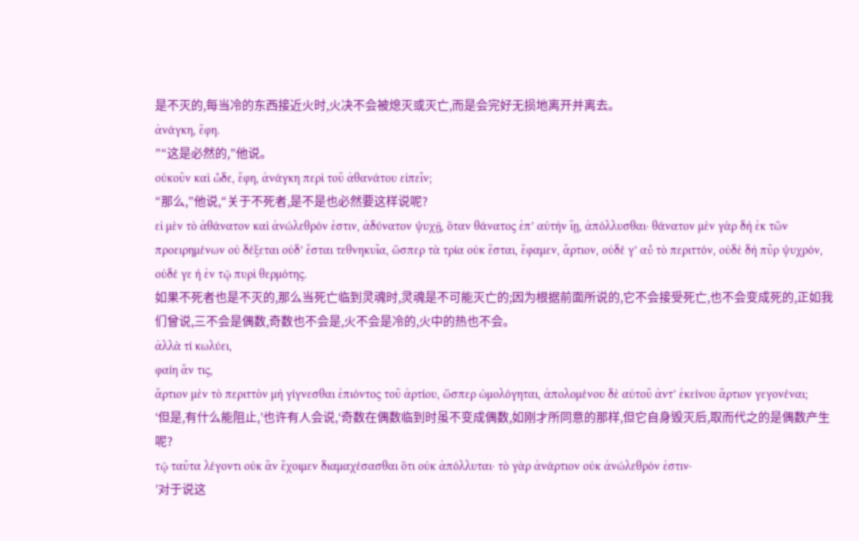是不灭的,每当冷的东西接近火时,火决不会被熄灭或灭亡,而是会完好无损地离开并离去。
ἀνάγκη, ἔφη.
”“这是必然的,”他说。
οὐκοῦν καὶ ὧδε, ἔφη, ἀνάγκη περὶ τοῦ ἀθανάτου εἰπεῖν;
“那么,”他说,“关于不死者,是不是也必然要这样说呢?
εἰ μὲν τὸ ἀθάνατον καὶ ἀνώλεθρόν ἐστιν, ἀδύνατον ψυχῇ, ὅταν θάνατος ἐπ’ αὐτὴν ἴῃ, ἀπόλλυσθαι· θάνατον μὲν γὰρ δὴ ἐκ τῶν προειρημένων οὐ δέξεται οὐδ’ ἔσται τεθνηκυῖα, ὥσπερ τὰ τρία οὐκ ἔσται, ἔφαμεν, ἄρτιον, οὐδέ γ’ αὖ τὸ περιττόν, οὐδὲ δὴ πῦρ ψυχρόν, οὐδέ γε ἡ ἐν τῷ πυρὶ θερμότης.
如果不死者也是不灭的,那么当死亡临到灵魂时,灵魂是不可能灭亡的;因为根据前面所说的,它不会接受死亡,也不会变成死的,正如我们曾说,三不会是偶数,奇数也不会是,火不会是冷的,火中的热也不会。
ἀλλὰ τί κωλύει,
φαίη ἄν τις,
ἄρτιον μὲν τὸ περιττὸν μὴ γίγνεσθαι ἐπιόντος τοῦ ἀρτίου, ὥσπερ ὡμολόγηται, ἀπολομένου δὲ αὐτοῦ ἀντ’ ἐκείνου ἄρτιον γεγονέναι;
‘但是,有什么能阻止,’也许有人会说,‘奇数在偶数临到时虽不变成偶数,如刚才所同意的那样,但它自身毁灭后,取而代之的是偶数产生呢?
τῷ ταῦτα λέγοντι οὐκ ἂν ἔχοιμεν διαμαχέσασθαι ὅτι οὐκ ἀπόλλυται· τὸ γὰρ ἀνάρτιον οὐκ ἀνώλεθρόν ἐστιν·
’对于说这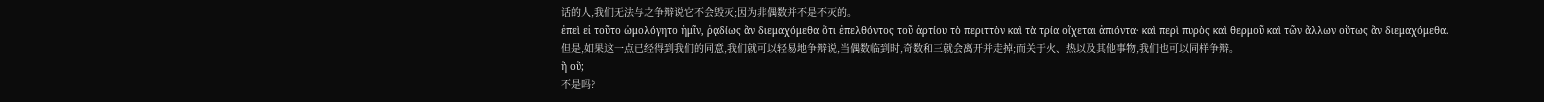话的人,我们无法与之争辩说它不会毁灭;因为非偶数并不是不灭的。
ἐπεὶ εἰ τοῦτο ὡμολόγητο ἡμῖν, ῥᾳδίως ἂν διεμαχόμεθα ὅτι ἐπελθόντος τοῦ ἀρτίου τὸ περιττὸν καὶ τὰ τρία οἴχεται ἀπιόντα· καὶ περὶ πυρὸς καὶ θερμοῦ καὶ τῶν ἄλλων οὕτως ἂν διεμαχόμεθα.
但是,如果这一点已经得到我们的同意,我们就可以轻易地争辩说,当偶数临到时,奇数和三就会离开并走掉;而关于火、热以及其他事物,我们也可以同样争辩。
ἢ οὔ;
不是吗?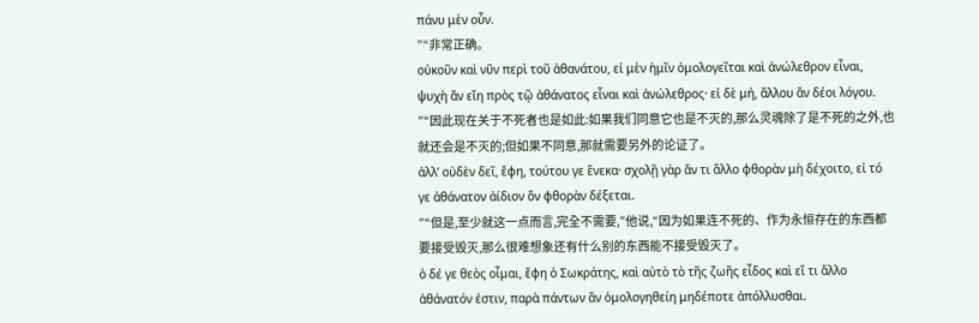πάνυ μὲν οὖν.
”“非常正确。
οὐκοῦν καὶ νῦν περὶ τοῦ ἀθανάτου, εἰ μὲν ἡμῖν ὁμολογεῖται καὶ ἀνώλεθρον εἶναι, ψυχὴ ἂν εἴη πρὸς τῷ ἀθάνατος εἶναι καὶ ἀνώλεθρος· εἰ δὲ μή, ἄλλου ἂν δέοι λόγου.
”“因此现在关于不死者也是如此:如果我们同意它也是不灭的,那么灵魂除了是不死的之外,也就还会是不灭的;但如果不同意,那就需要另外的论证了。
ἀλλ’ οὐδὲν δεῖ, ἔφη, τούτου γε ἕνεκα· σχολῇ γὰρ ἄν τι ἄλλο φθορὰν μὴ δέχοιτο, εἰ τό γε ἀθάνατον ἀίδιον ὂν φθορὰν δέξεται.
”“但是,至少就这一点而言,完全不需要,”他说,“因为如果连不死的、作为永恒存在的东西都要接受毁灭,那么很难想象还有什么别的东西能不接受毁灭了。
ὁ δέ γε θεὸς οἶμαι, ἔφη ὁ Σωκράτης, καὶ αὐτὸ τὸ τῆς ζωῆς εἶδος καὶ εἴ τι ἄλλο ἀθάνατόν ἐστιν, παρὰ πάντων ἂν ὁμολογηθείη μηδέποτε ἀπόλλυσθαι.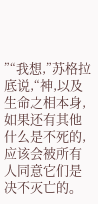”“我想,”苏格拉底说,“神,以及生命之相本身,如果还有其他什么是不死的,应该会被所有人同意它们是决不灭亡的。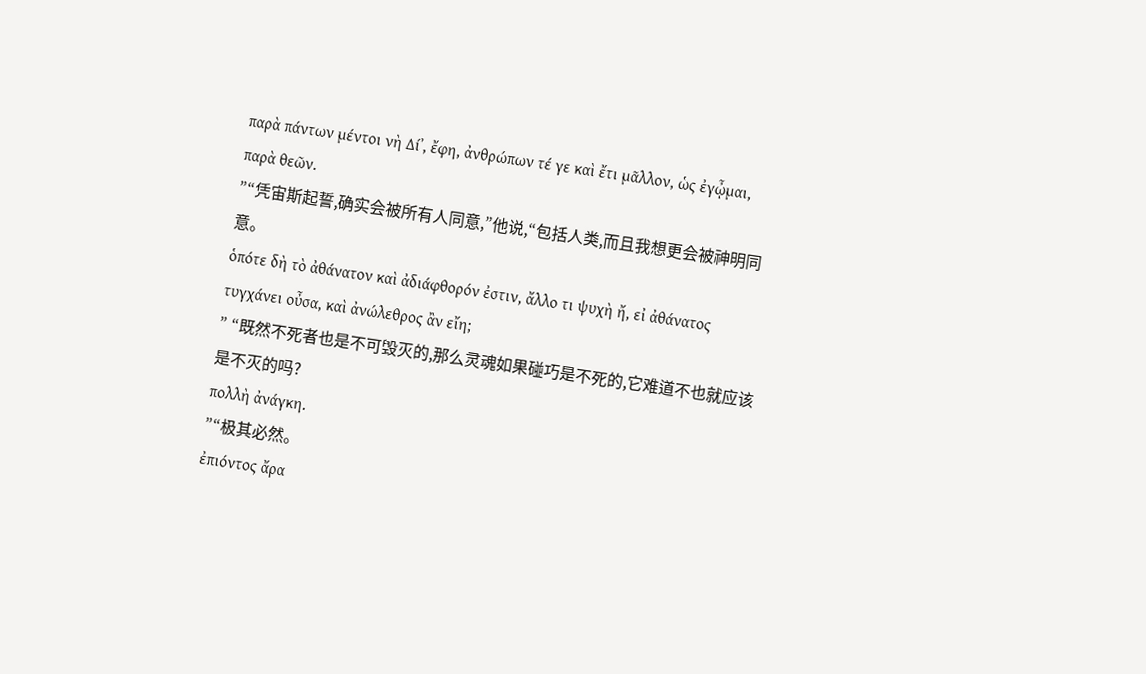παρὰ πάντων μέντοι νὴ Δί᾽, ἔφη, ἀνθρώπων τέ γε καὶ ἔτι μᾶλλον, ὡς ἐγᾦμαι, παρὰ θεῶν.
”“凭宙斯起誓,确实会被所有人同意,”他说,“包括人类,而且我想更会被神明同意。
ὁπότε δὴ τὸ ἀθάνατον καὶ ἀδιάφθορόν ἐστιν, ἄλλο τι ψυχὴ ἤ, εἰ ἀθάνατος τυγχάνει οὖσα, καὶ ἀνώλεθρος ἂν εἴη;
” “既然不死者也是不可毁灭的,那么灵魂如果碰巧是不死的,它难道不也就应该是不灭的吗?
πολλὴ ἀνάγκη.
”“极其必然。
ἐπιόντος ἄρα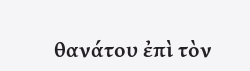θανάτου ἐπὶ τὸν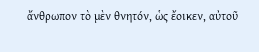ἄνθρωπον τὸ μὲν θνητόν, ὡς ἔοικεν, αὐτοῦ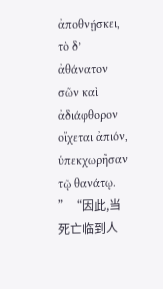ἀποθνῄσκει, τὸ δ’ ἀθάνατον σῶν καὶ ἀδιάφθορον οἴχεται ἀπιόν, ὑπεκχωρῆσαν τῷ θανάτῳ.
”“因此,当死亡临到人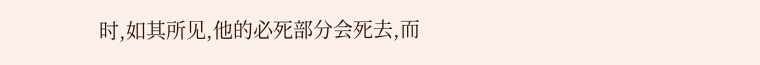时,如其所见,他的必死部分会死去,而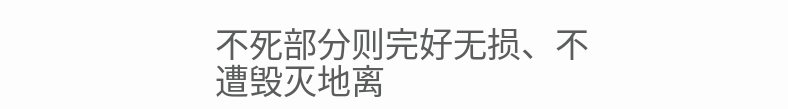不死部分则完好无损、不遭毁灭地离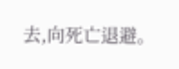去,向死亡退避。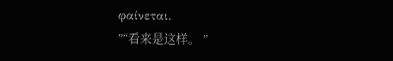φαίνεται.
”“看来是这样。 ”